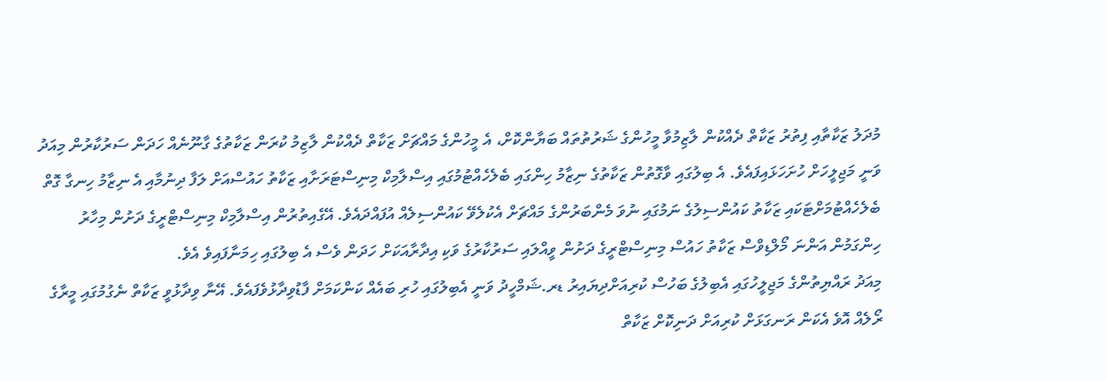މުދަލު ޒަކާތާއި ފިތުރު ޒަކާތް ދެއްކުން ލާޒިމުވާ މީހުންގެ ޝަރުތުތައް ބަޔާންކޮށް، އެ މީހުންގެ މައްޗަށް ޒަކާތް ދެއްކުން ލާޒިމު ކުރަން ޒަކާތުގެ ގާނޫނެއް ހަދަން ސަރުކާރުން މިއަދު ވަނީ މަޖިލީހަށް ހުށަހަޅައިފައެވެ. އެ ބިލުގައި ވާގޮތުން ޒަކާތުގެ ނިޒާމު ހިންގައި ބެލެހެއްޓުމުގައި އިސްލާމިކް މިނިސްޓަރަށާއި ޒަކާތު ހައުސްއަށް ލަފާ ދިނުމާއި އެ ނިޒާމު ހިނގާ ގޮތް ބެލެހެއްޓުމަށްޓަކައި ޒަކާތު ކައުންސިލުގެ ނަމުގައި ނުވަ މެންބަރުންގެ މައްޗަށް އެކުލެވޭ ކައުންސިލެއް އުފައްދައެވެ. އޭގެއިތުރުން އިސްލާމިކް މިނިސްޓްރީގެ ދަށުން މިހާރު ހިންގަމުން އަންނަ މޯލްޑިވްސް ޒަކާތު ހައުސް މިނިސްޓްރީގެ ދަށުން ވީއްލައި ސަރުކާރުގެ ވަކި އިދާރާއަކަށް ހަދަން ވެސް އެ ބިލުގައި ހިމަނާފައިވެ އެވެ.
މިއަދު ރައްޔިތުންގެ މަޖިލީހުގައި އެބިލުގެ ބަހުސް ކުރިއަށްދިޔައިރު ޑރ.ޝަމްހީދު ވަނީ އެބިލުގައި ހުރި ބައެއް ކަންކަމަށް ފާޑުވިދާޅުވެފައެވެ. އޭނާ ވިދާޅުވީ ޒަކާތް ނެގުމުގައި މީރާގެ ރޯލެއް އޮވެ އެކަން ރަނގަޅަށް ކުރިއަށް ދަނިކޮށް ޒަކާތް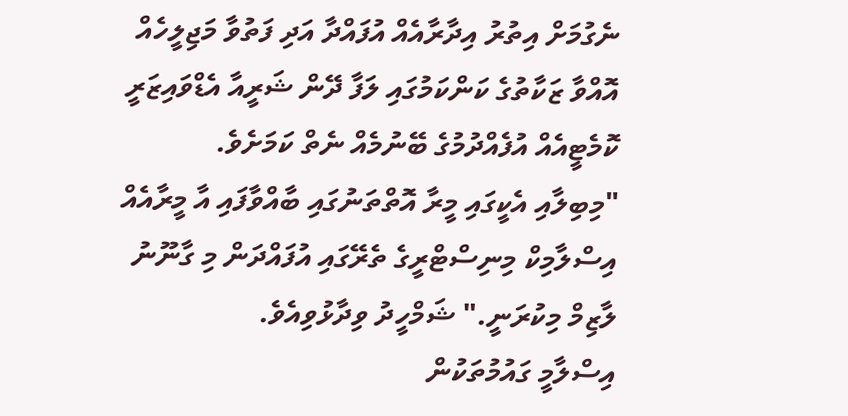ނެގުމަށް އިތުރު އިދާރާއެއް އުފައްދާ އަދި ފަތުވާ މަޖިލީހެއް އޮއްވާ ޒަކާތުގެ ކަންކަމުގައި ލަފާ ދޭން ޝަރީއާ އެޑްވައިޒަރީ ކޮމެޓީއެއް އުފެއްދުމުގެ ބޭނުމެއް ނެތް ކަމަށެވެ.
"މިބިލާއި އެކީގައި މީރާ އޮތްތަނުގައި ބާއްވާފައި އާ މީރާއެއް އިސްލާމިކް މިނިސްޓްރީގެ ތެރޭގައި އުފައްދަން މި ގާނޫނު ލާޒިމް މިކުރަނީ." ޝަމްހީދު ވިދާޅުވިއެވެ.
އިސްލާމީ ގައުމުތަކުން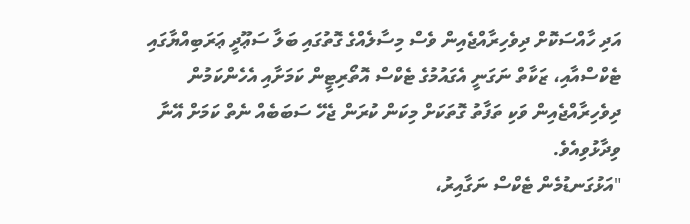އަދި ހާއްސަކޮށް ދިވެހިރާއްޖެއިން ވެސް މިސާލެއްގެ ގޮތުގައި ބަލާ ސަޢޫދީ ޢަރަބިއްޔާގައި ޓެކްސްއާއި، ޒަކާތް ނަގަނީ އެގައުމުގެ ޓެކްސް އޮތޯރިޓީން ކަމަށާއި އެހެންކަމުން ދިވެހިރާއްޖެއިން ވަކި ތަފާތު ގޮތަކަށް މިކަން ކުރަން ޖެހޭ ސަބަބެއް ނެތް ކަމަށް އޭނާ ވިދާޅުވިއެވެ.
"އަޅުގަނޑުމެން ޓެކްސް ނަގާއިރު،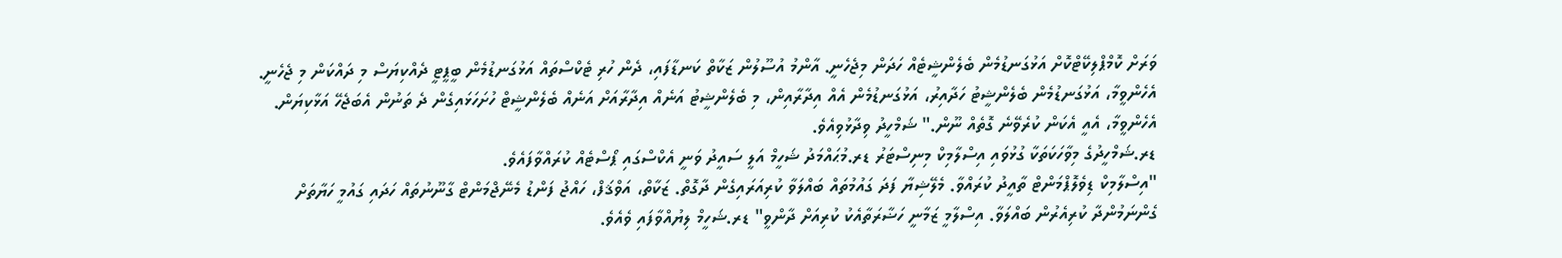ވަރަށް ކޮމްޕްލިކޭޓްކޮށް އަޅުގަނޑުމެން ބެލެންޝީޓެއް ހަދަން މިޖެހެނީ. އާންމު އުސޫލުން ޒަކާތް ކަނޑާފައި، ދެން ހުރި ޓެކްސްތައް އަޅުގަނޑުމެން ބީޕީޓީ ދެއްކިޔަސް މި ދައްކަން މި ޖެހެނީ. އެހެންވީމާ، އަޅުގަނޑުމެން ބެލެންޝީޓު ހަދާއިރު، އަޅުގަނޑުމެން އެއް އިދާރާއިން، މި ބެލެންޝީޓު އަނެއް އިދާރާއަށް އަނެއް ބެލެންޝީޓް ހުށަހަޅައިގެން ދެ ތަނުން އެބަޖެހޭ އަޅާކިޔަން. އެހެންވީމާ، އެއީ އެކަން ކުރެވޭނެ ގޮތެއް ނޫން." ޝަމްހީދު ވިދާޅުވިއެވެ.
ޑރ.ޝަމްހީދުގެ މިވާހަކަތަކާ ގުޅުވައި އިސްލާމިކް މިނިސްޓަރު ޑރ.މުޙައްމަދު ޝަހީމް އަލީ ސައީދު ވަނީ އެކްސްގައި ޕޯސްޓެއް ކުރައްވާފައެވެ.
"އިސްލާމިކް ޑިވެލޮޕްމަންޓް ތާއީދު ކުރައްވާ. މެލޭޝިޔާ ފަދަ ގައުމުތައް ބައްލަވާ ކުރިއަރައިގެން ދާގޮތް. ޒަކާތް، އަވްޤަފް، ހައްޖު ފަންޑު މެނޭޖްމަންޓް ގާނޫނުތައް ހަދައި ގައުމީ ހަޔާތަށް ގެންނަމުންދާ ކުރިއެރުން ބައްލަވާ. އިސްލާމީ ޒަމާނީ ހަޟާރަތާއެކު ކުރިއަށް ދާންވީ" ޑރ.ޝަހީމް ލިޔުއްވާފައި ވެއެވެ.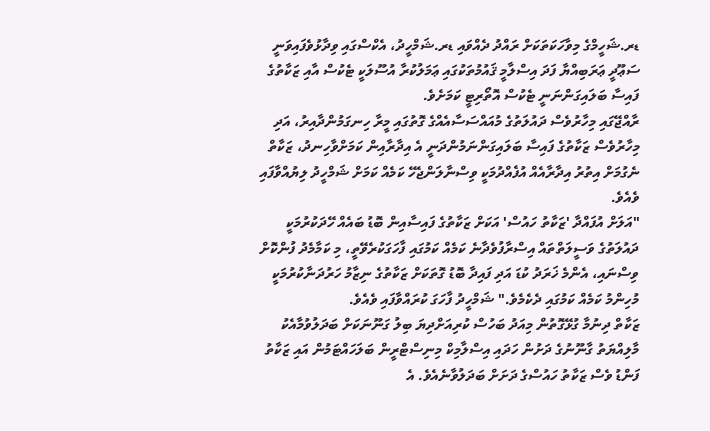ޑރ.ޝަހީމްގެ މިވާހަކަތަކަށް ރައްދު ދެއްވައި ޑރ.ޝަމްހީދު، އެކްސްގައި ވިދާޅުވެފައިވަނީ ސަޢޫދީ ޢަރަބިއްޔާ ފަދަ އިސްލާމީ ޤައުމުތަކުގައި ޢަމަލުކުރާ އުސޫލަކީ ޓެކުސް އާއި ޒަކާތުގެ ފައިސާ ބަލައިގަންނަނީ ޓެކުސް އޮތޯރިޓީ ކަމަށެވެ.
ރާއްޖޭގައި މިހާރުވެސް ދައުލަތުގެ މުއައްސަސާއެއްގެ ގޮތުގައި މީރާ ހިނގަމުންދާއިރު، އަދި މިހާރުވެސް ޒަކާތުގެ ފައިސާ ބަލައިގަންނަމުންދަނީ އެ އިދާރާއިން ކަމަށްވާހިނދު، ޒަކާތް ނެގުމަށް އިތުރު އިދާރާއެއް އުފެއްދުމަކީ ވިސްނާލަންޖެހޭ ކަމެއް ކަމަށް ޝަމްހީދު ލިޔުއްވާފައި ވެއެވެ.
"އަލަށް އުފައްދާ 'ޒަކާތު ހައުސް' އަކަށް ޒަކާތުގެ ފައިސާއިން ބޮޑު ބައެއް ހޭދަކުރުމަކީ ދައުލަތުގެ ވަސީލަތްތައް އިސްރާފުވެދާނެ ކަމެއް ކަމުގައި ފާހަގަކުރެވޭތީ، މި ކަމާމެދު ފުންކޮށް ވިސްނައި، އެންމެ ޚަރަދު ކުޑަ އަދި ފައިދާ ބޮޑު ގޮތަކަށް ޒަކާތުގެ ނިޒާމު ހަރުދަނާކުރުމަކީ މުހިންމު ކަމެއް ކަމުގައި ދެކެމެވެ." ޝަމްހީދު ފާހަގަ ކުރައްވާފައި ވެއެވެ.
ޒަކާތް ދިނުމާ ގުޅޭގޮތުން މިއަދު ބަހުސް ކުރިއަށްދިޔަ ބިލު ގަނޫނަކަށް ބަދަލުވުމާއެކު މާލިއްޔަތު ގާނޫނުގެ ދަށުން ހަދައި އިސްލާމިކް މިނިސްޓްރީން ބަލަހައްޓަމުން އައި ޒަކާތު ފަންޑު ވެސް ޒަކާތު ހައުސްގެ ދަށަށް ބަދަލުވާނެއެވެ. އެ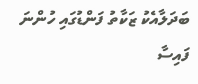ބަދަލާއެކު ޒަކާތު ފަންޑުގައި ހުންނަ ފައިސާ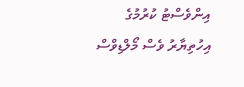އިންވެސްޓު ކުރުމުގެ އިހުތިޔާރު ވެސް މޯލްޑިވްސް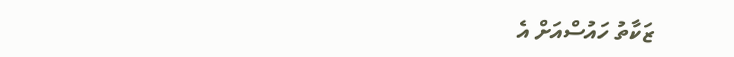ޒަކާތު ހައުސްއަށް އެ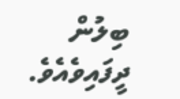ބިލުން ދީފައިވެއެވެ.